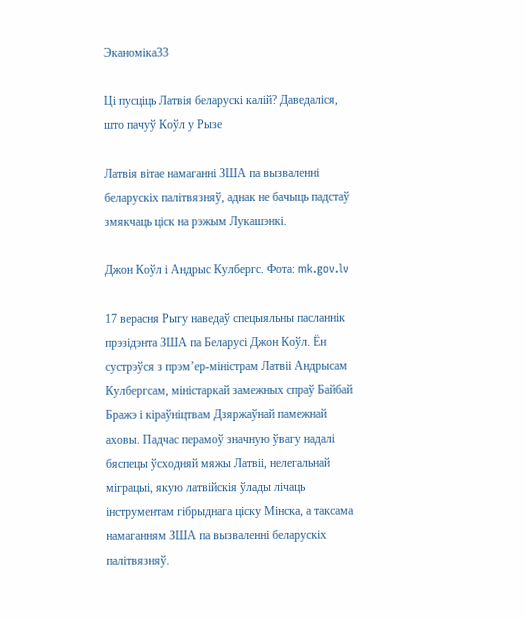Эканоміка33

Ці пусціць Латвія беларускі калій? Даведаліся, што пачуў Коўл у Рызе

Латвія вітае намаганні ЗША па вызваленні беларускіх палітвязняў, аднак не бачыць падстаў змякчаць ціск на рэжым Лукашэнкі.

Джон Коўл і Андрыс Кулбергс. Фота: mk.gov.lv

17 верасня Рыгу наведаў спецыяльны пасланнік прэзідэнта ЗША па Беларусі Джон Коўл. Ён сустрэўся з прэм’ер-міністрам Латвіі Андрысам Кулбергсам, міністаркай замежных спраў Байбай Бражэ і кіраўніцтвам Дзяржаўнай памежнай аховы. Падчас перамоў значную ўвагу надалі бяспецы ўсходняй мяжы Латвіі, нелегальнай міграцыі, якую латвійскія ўлады лічаць інструментам гібрыднага ціску Мінска, а таксама намаганням ЗША па вызваленні беларускіх палітвязняў.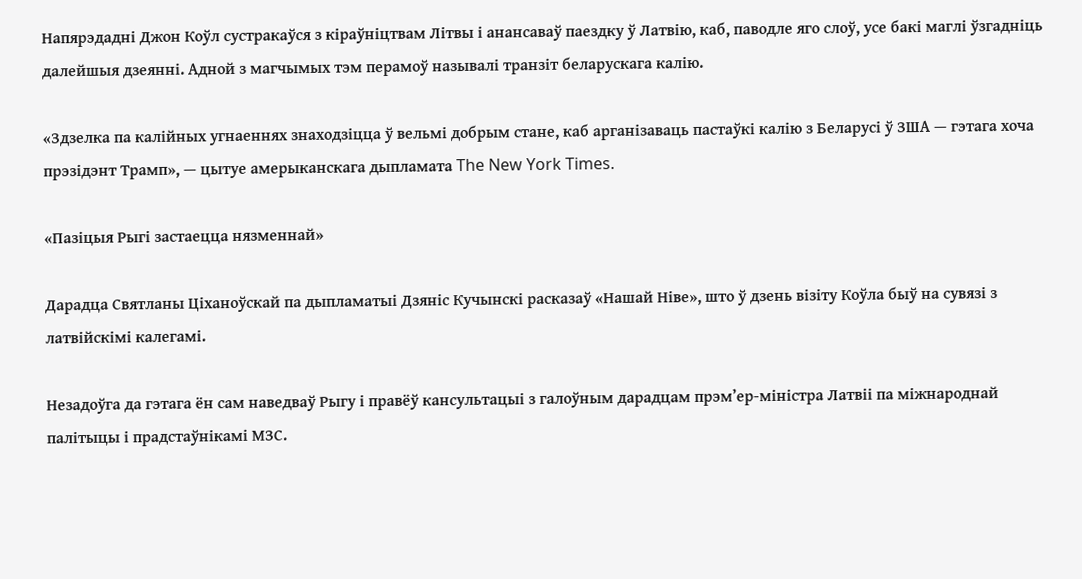Напярэдадні Джон Коўл сустракаўся з кіраўніцтвам Літвы і анансаваў паездку ў Латвію, каб, паводле яго слоў, усе бакі маглі ўзгадніць далейшыя дзеянні. Адной з магчымых тэм перамоў называлі транзіт беларускага калію.

«Здзелка па калійных угнаеннях знаходзіцца ў вельмі добрым стане, каб арганізаваць пастаўкі калію з Беларусі ў ЗША — гэтага хоча прэзідэнт Трамп», — цытуе амерыканскага дыпламата The New York Times.

«Пазіцыя Рыгі застаецца нязменнай»

Дарадца Святланы Ціханоўскай па дыпламатыі Дзяніс Кучынскі расказаў «Нашай Ніве», што ў дзень візіту Коўла быў на сувязі з латвійскімі калегамі.

Незадоўга да гэтага ён сам наведваў Рыгу і правёў кансультацыі з галоўным дарадцам прэм’ер-міністра Латвіі па міжнароднай палітыцы і прадстаўнікамі МЗС.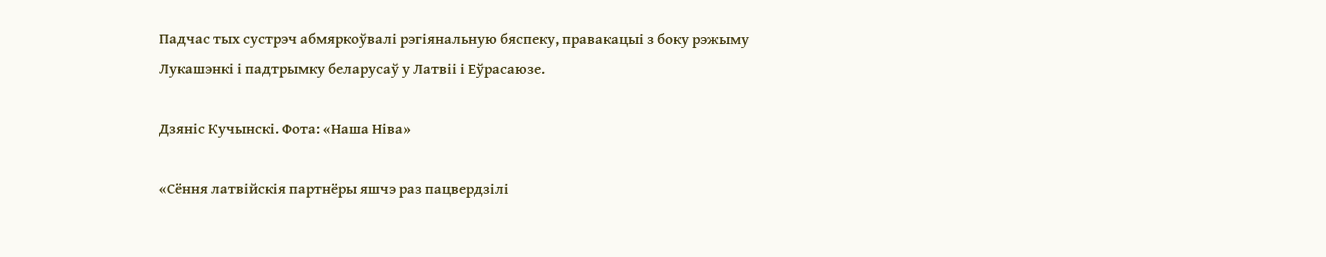Падчас тых сустрэч абмяркоўвалі рэгіянальную бяспеку, правакацыі з боку рэжыму Лукашэнкі і падтрымку беларусаў у Латвіі і Еўрасаюзе.

Дзяніс Кучынскі. Фота: «Наша Ніва»

«Сёння латвійскія партнёры яшчэ раз пацвердзілі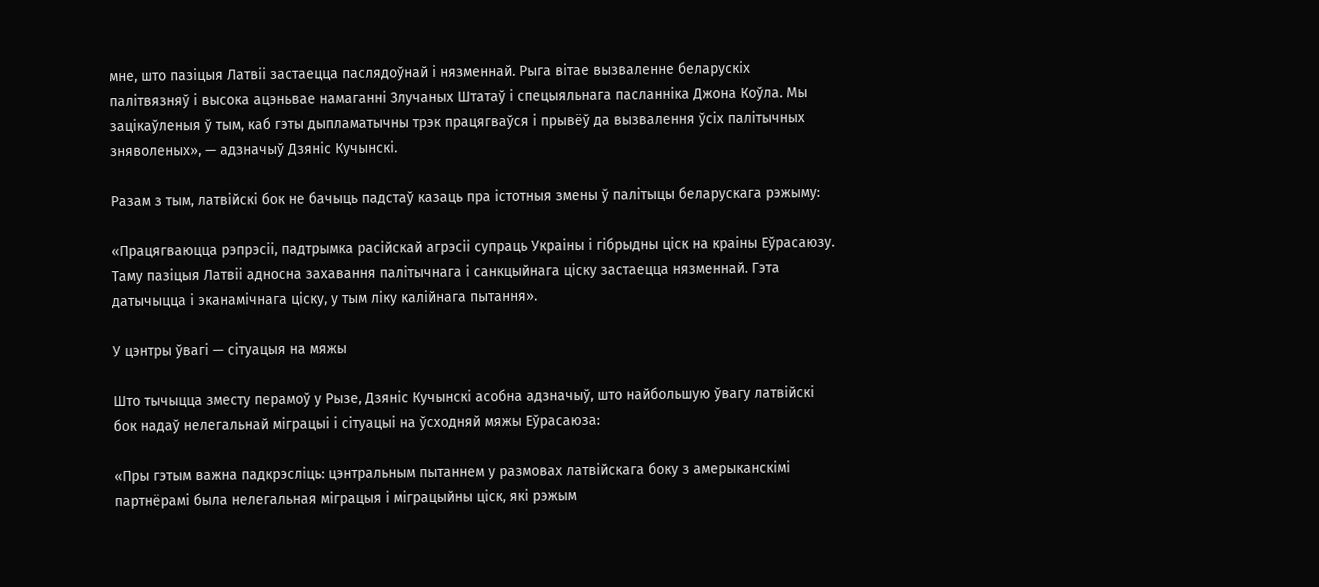мне, што пазіцыя Латвіі застаецца паслядоўнай і нязменнай. Рыга вітае вызваленне беларускіх палітвязняў і высока ацэньвае намаганні Злучаных Штатаў і спецыяльнага пасланніка Джона Коўла. Мы зацікаўленыя ў тым, каб гэты дыпламатычны трэк працягваўся і прывёў да вызвалення ўсіх палітычных зняволеных», — адзначыў Дзяніс Кучынскі.

Разам з тым, латвійскі бок не бачыць падстаў казаць пра істотныя змены ў палітыцы беларускага рэжыму:

«Працягваюцца рэпрэсіі, падтрымка расійскай агрэсіі супраць Украіны і гібрыдны ціск на краіны Еўрасаюзу. Таму пазіцыя Латвіі адносна захавання палітычнага і санкцыйнага ціску застаецца нязменнай. Гэта датычыцца і эканамічнага ціску, у тым ліку калійнага пытання».

У цэнтры ўвагі — сітуацыя на мяжы

Што тычыцца зместу перамоў у Рызе, Дзяніс Кучынскі асобна адзначыў, што найбольшую ўвагу латвійскі бок надаў нелегальнай міграцыі і сітуацыі на ўсходняй мяжы Еўрасаюза:

«Пры гэтым важна падкрэсліць: цэнтральным пытаннем у размовах латвійскага боку з амерыканскімі партнёрамі была нелегальная міграцыя і міграцыйны ціск, які рэжым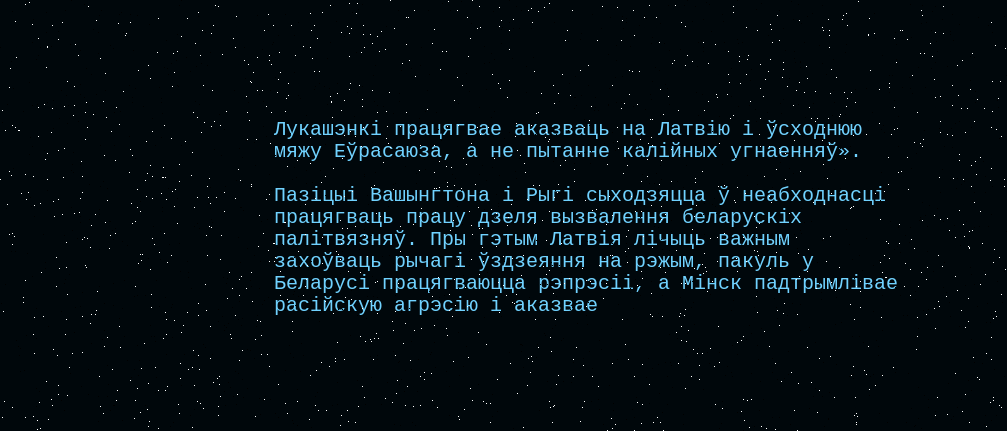Лукашэнкі працягвае аказваць на Латвію і ўсходнюю мяжу Еўрасаюза, а не пытанне калійных угнаенняў».

Пазіцыі Вашынгтона і Рыгі сыходзяцца ў неабходнасці працягваць працу дзеля вызвалення беларускіх палітвязняў. Пры гэтым Латвія лічыць важным захоўваць рычагі ўздзеяння на рэжым, пакуль у Беларусі працягваюцца рэпрэсіі, а Мінск падтрымлівае расійскую агрэсію і аказвае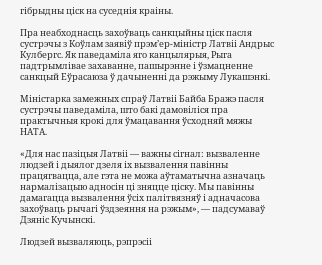гібрыдны ціск на суседнія краіны.

Пра неабходнасць захоўваць санкцыйны ціск пасля сустрэчы з Коўлам заявіў прэм’ер-міністр Латвіі Андрыс Кулбергс. Як паведаміла яго канцылярыя, Рыга падтрымлівае захаванне, пашырэнне і ўзмацненне санкцый Еўрасаюза ў дачыненні да рэжыму Лукашэнкі.

Міністарка замежных спраў Латвіі Байба Бражэ пасля сустрэчы паведаміла, што бакі дамовіліся пра практычныя крокі для ўмацавання ўсходняй мяжы НАТА.

«Для нас пазіцыя Латвіі — важны сігнал: вызваленне людзей і дыялог дзеля іх вызвалення павінны працягвацца, але гэта не можа аўтаматычна азначаць нармалізацыю адносін ці зняцце ціску. Мы павінны дамагацца вызвалення ўсіх палітвязняў і адначасова захоўваць рычагі ўздзеяння на рэжым», — падсумаваў Дзяніс Кучынскі.

Людзей вызваляюць, рэпрэсіі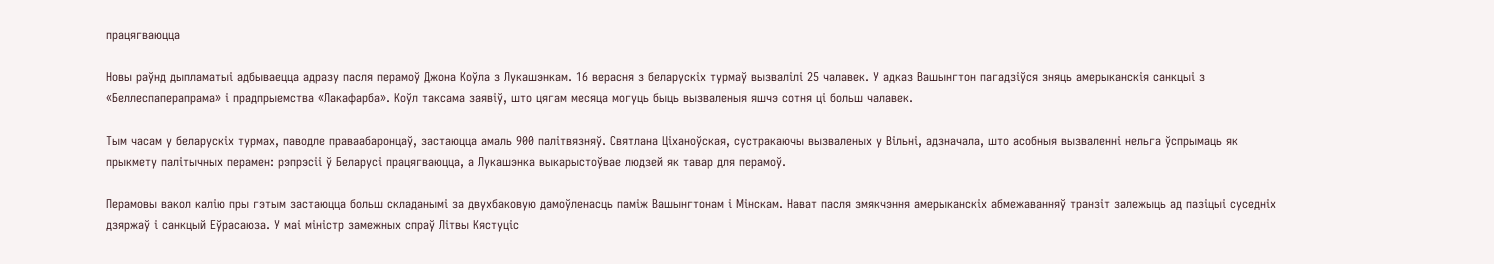працягваюцца

Новы раўнд дыпламатыі адбываецца адразу пасля перамоў Джона Коўла з Лукашэнкам. 16 верасня з беларускіх турмаў вызвалілі 25 чалавек. У адказ Вашынгтон пагадзіўся зняць амерыканскія санкцыі з «Беллеспаперапрама» і прадпрыемства «Лакафарба». Коўл таксама заявіў, што цягам месяца могуць быць вызваленыя яшчэ сотня ці больш чалавек.

Тым часам у беларускіх турмах, паводле праваабаронцаў, застаюцца амаль 900 палітвязняў. Святлана Ціханоўская, сустракаючы вызваленых у Вільні, адзначала, што асобныя вызваленні нельга ўспрымаць як прыкмету палітычных перамен: рэпрэсіі ў Беларусі працягваюцца, а Лукашэнка выкарыстоўвае людзей як тавар для перамоў.

Перамовы вакол калію пры гэтым застаюцца больш складанымі за двухбаковую дамоўленасць паміж Вашынгтонам і Мінскам. Нават пасля змякчэння амерыканскіх абмежаванняў транзіт залежыць ад пазіцыі суседніх дзяржаў і санкцый Еўрасаюза. У маі міністр замежных спраў Літвы Кястуціс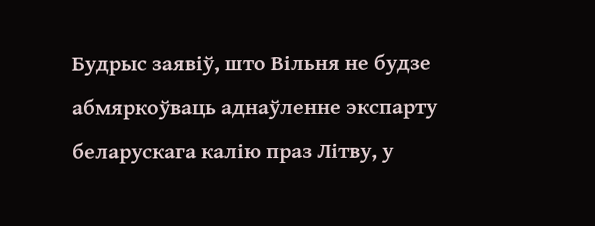Будрыс заявіў, што Вільня не будзе абмяркоўваць аднаўленне экспарту беларускага калію праз Літву, у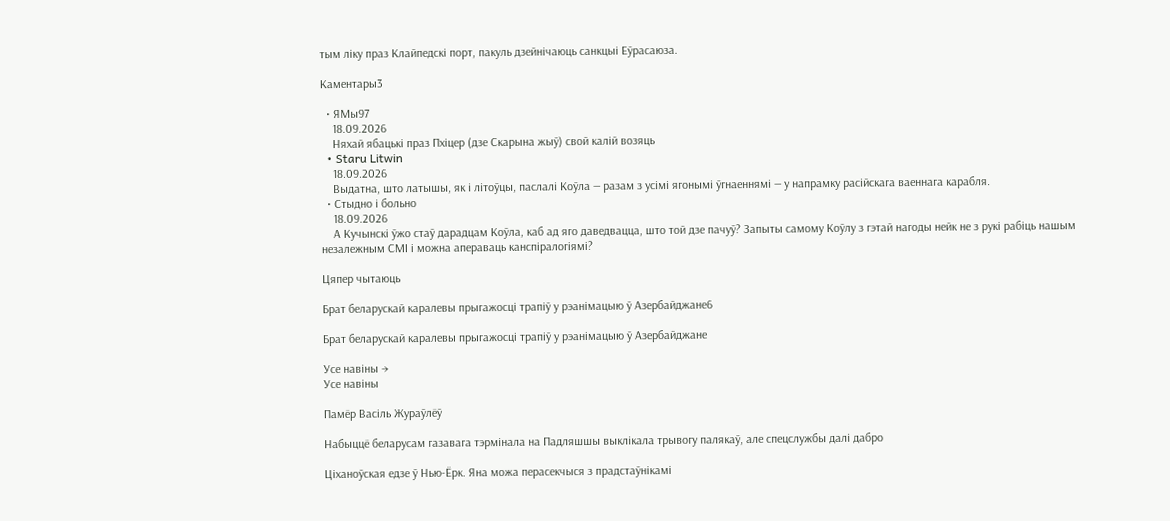тым ліку праз Клайпедскі порт, пакуль дзейнічаюць санкцыі Еўрасаюза.

Каментары3

  • ЯМы97
    18.09.2026
    Няхай ябацькі праз Пхіцер (дзе Скарына жыў) свой калій возяць
  • Staru Litwin
    18.09.2026
    Выдатна, што латышы, як і літоўцы, паслалі Коўла — разам з усімі ягонымі ўгнаеннямі — у напрамку расійскага ваеннага карабля.
  • Стыдно і больно
    18.09.2026
    А Кучынскі ўжо стаў дарадцам Коўла, каб ад яго даведвацца, што той дзе пачуў? Запыты самому Коўлу з гэтай нагоды нейк не з рукі рабіць нашым незалежным СМІ і можна апераваць канспіралогіямі?

Цяпер чытаюць

Брат беларускай каралевы прыгажосці трапіў у рэанімацыю ў Азербайджане6

Брат беларускай каралевы прыгажосці трапіў у рэанімацыю ў Азербайджане

Усе навіны →
Усе навіны

Памёр Васіль Жураўлёў

Набыццё беларусам газавага тэрмінала на Падляшшы выклікала трывогу палякаў, але спецслужбы далі дабро

Ціханоўская едзе ў Нью-Ёрк. Яна можа перасекчыся з прадстаўнікамі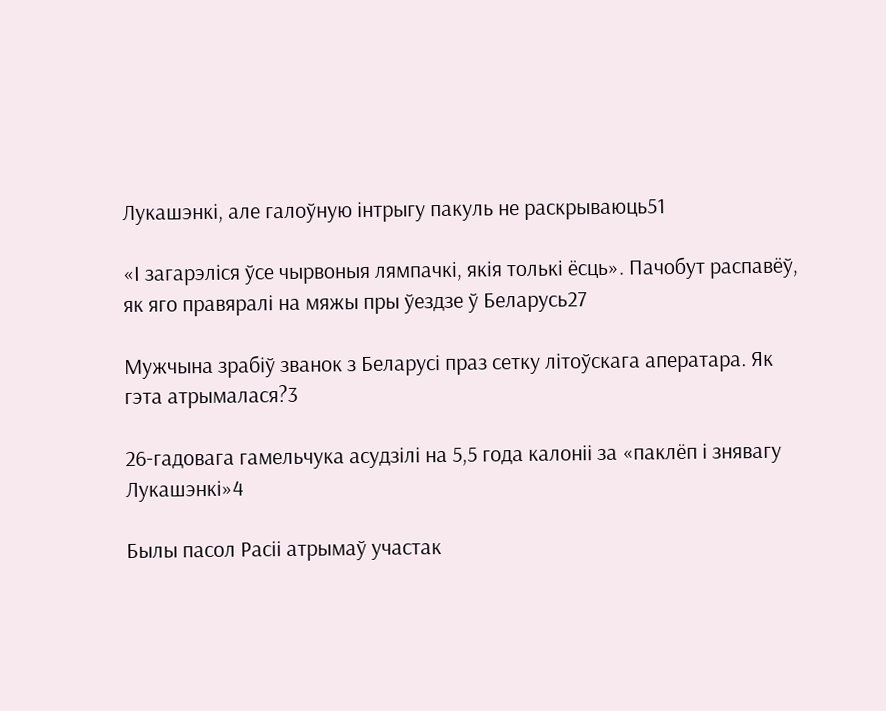Лукашэнкі, але галоўную інтрыгу пакуль не раскрываюць51

«І загарэліся ўсе чырвоныя лямпачкі, якія толькі ёсць». Пачобут распавёў, як яго правяралі на мяжы пры ўездзе ў Беларусь27

Мужчына зрабіў званок з Беларусі праз сетку літоўскага аператара. Як гэта атрымалася?3

26‑гадовага гамельчука асудзілі на 5,5 года калоніі за «паклёп і знявагу Лукашэнкі»4

Былы пасол Расіі атрымаў участак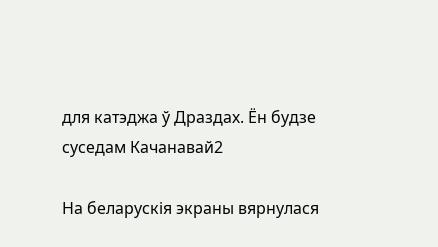для катэджа ў Драздах. Ён будзе суседам Качанавай2

На беларускія экраны вярнулася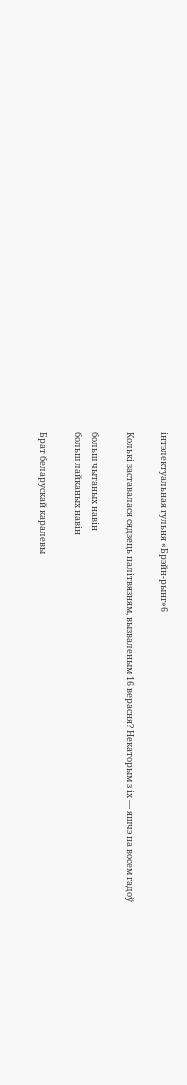інтэлектуальная гульня «Брэйн-рынг»6

Колькі заставалася сядзець палітвязням, вызваленым 16 верасня? Некаторым з іх — яшчэ па восем гадоў

больш чытаных навін
больш лайканых навін

Брат беларускай каралевы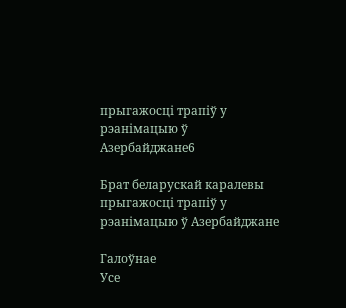прыгажосці трапіў у рэанімацыю ў Азербайджане6

Брат беларускай каралевы прыгажосці трапіў у рэанімацыю ў Азербайджане

Галоўнае
Усе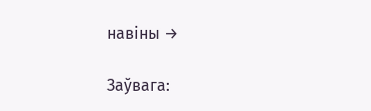навіны →

Заўвага: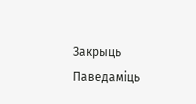Закрыць Паведаміць